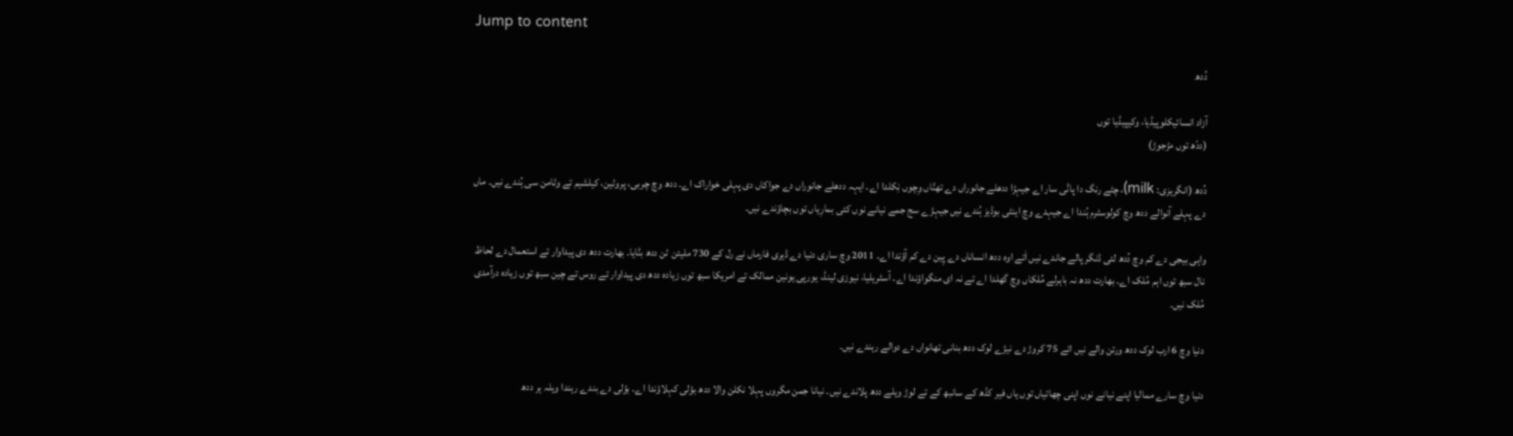Jump to content

دُدھ

آزاد انسائیکلوپیڈیا، وکیپیڈیا توں
(ددّھ توں مڑجوڑ)

دُدھ (انگریزی: milk)، چٹے رنگ دا پاݨی سار اے جیہڑا ددھلے جانوراں دے تھݨاں وِچوں نِکلدا اے۔ ایہہ ددھلے جانوراں دے جواکاں دی پہلی خواراک اے۔ ددھ وچ چربی، پروٹین، کیلشیم تے وٹامن سی ہُندے نیں۔ ماں دے پہلے آنوالے ددھ وچ کولوسٹرم ہُندا اے جیہدے وچ اینٹی بوڈیز ہُندے نیں جیہڑے سج جمے نیانے نوں کئی بمارِیاں توں بچاؤندے نیں۔

واہی بیجی دے کم وچ دُدھ لئی ڈنگر پالے جاندے نیں اَتے اوہ ددھ انساناں دے پِین دے کم آؤندا اے۔ 2011 وچ ساری دنیا دے ڈیری فارماں نے رل کے 730 ملیئن ٹن ددھ بݨایا۔ بھارت ددھ دی پیداوار تے استعمال دے لحاظ نال سبھ توں اہم مُلک اے۔ بھارت ددھ نہ باہرلے مُلکاں وچ گھلدا اے تے نہ ای منگواؤندا اے۔ آسٹریلیا، نیوزی لینڈ، یورپی یونین ممالک تے امریکا سبھ توں زیادہ ددھ دی پیداوار تے روس تے چین سبھ توں زیادہ درآمدی مُلک نیں۔

دنیا وچ 6 ارب لوک ددھ ورتن والے نیں اتے 75 کروڑ دے نیڑے لوک ددھ بنانی تھانواں دے دوالے رہندے نیں۔

دنیا وچ سارے ممالیا اپنے نیانے نوں اپنی چھاتیاں توں یاں فیر کڈھ کے سانبھ کے تے لوڑ ویلے ددھ پلاندے نیں۔ نیانا جمن مگروں پہلا نکلن والا ددھ بؤلی کہلاؤندا اے۔ بؤلی دے بندے رہندا ویلہ ہر ددھ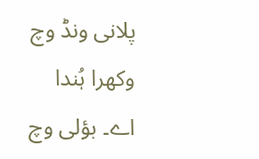پلانی ونڈ وچ وکھرا ہُندا اے۔ بؤلی وچ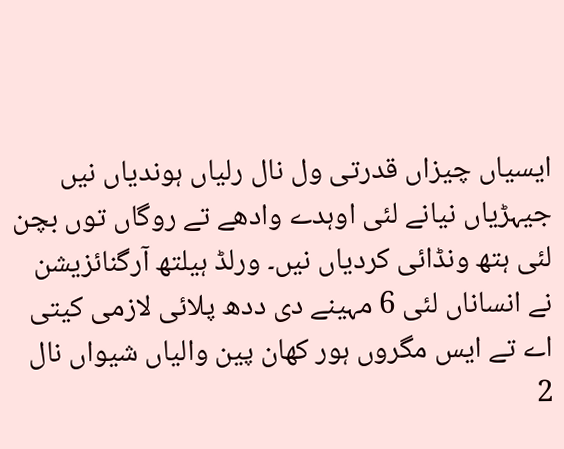ایسیاں چیزاں قدرتی ول نال رلیاں ہوندیاں نیں جیہڑیاں نیانے لئی اوہدے وادھے تے روگاں توں بچن لئی ہتھ ونڈائی کردیاں نیں۔ ورلڈ ہیلتھ آرگنائزیشن نے انساناں لئی 6 مہینے دی ددھ پلائی لازمی کیتی اے تے ایس مگروں ہور کھان پین والیاں شیواں نال 2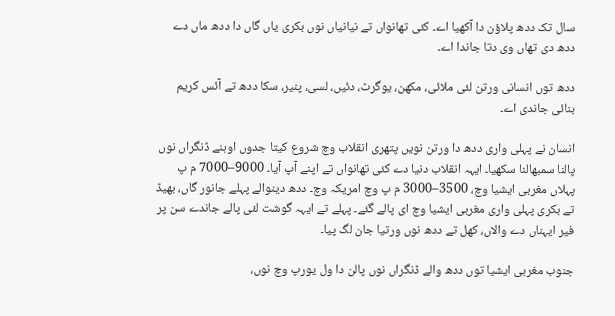سال تک ددھ پلاؤن دا آکھیا اے۔ کئی تھانواں تے نیانیاں نوں بکری یاں گاں دا ددھ ماں دے ددھ دی تھاں وی دتا جاندا اے۔

ددھ توں انسانی ورتن لئی ملائی، مکھن، یوگرٹ، دئیں، لسی، پنیر، سکا ددھ تے آئس کریم بنائی جاندی اے۔

انسان نے پہلی واری ددھ دا ورتن نویں پتھری انقلاب وچ شروع کیتا جدوں اوہنے ڈنگراں نوں پالنا سمبھالنا سکھیا۔ ایہہ انقلاب دنیا دے کئی تھانواں تے اپنے آپ آیا۔ 9000–7000 م پ پہلاں مغربی ایشیا وچ، 3500–3000 م پ وچ امریکہ وچ۔ ددھ دینوالے پہلے جانور گاں، بھیڈ تے بکری پہلی واری مغربی ایشیا وچ ای پالے گئے۔ پہلے تے ایہہ گوشت لئی پالے جاندے سن پر فیر ایہناں دے والاں، کھل تے ددھ نوں ورتیا جان لگ پیا۔

جنوب مغربی ایشیا توں ددھ والے ڈنگراں نوں پالن دا ول یورپ وچ نوں،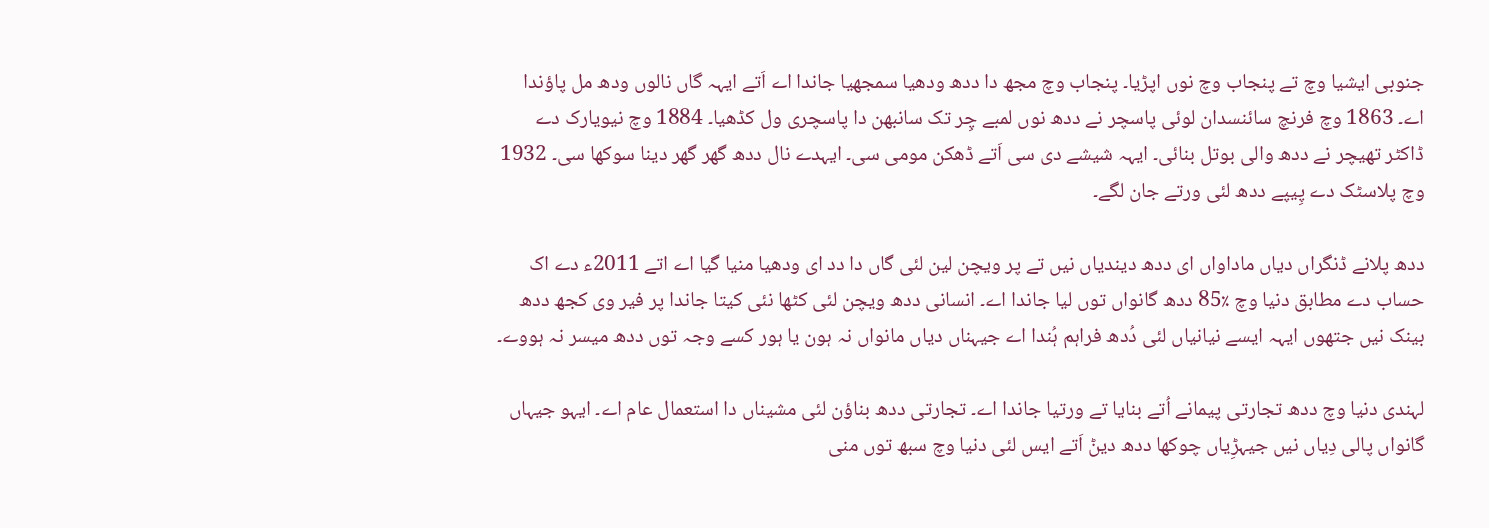جنوبی ایشیا وچ تے پنجاب وچ نوں اپڑیا۔ پنجاب وچ مجھ دا ددھ ودھیا سمجھیا جاندا اے اَتے ایہہ گاں نالوں ودھ مل پاؤندا اے۔ 1863 وچ فرنچ سائنسدان لوئی پاسچر نے ددھ نوں لمبے چِر تک سانبھن دا پاسچری ول کڈھیا۔ 1884 وچ نیویارک دے ڈاکٹر تھیچر نے ددھ والی بوتل بنائی۔ ایہہ شیشے دی سی اَتے ڈھکن مومی سی۔ ایہدے نال ددھ گھر گھر دینا سوکھا سی۔ 1932 وچ پلاسٹک دے پِیپے ددھ لئی ورتے جان لگے۔

ددھ پلانے ڈنگراں دیاں ماداواں ای ددھ دیندیاں نیں تے پر ویچن لین لئی گاں دا دد ای ودھیا منیا گیا اے اتے 2011ء دے اک حساب دے مطابق دنیا وچ ٪85 ددھ گانواں توں لیا جاندا اے۔ انسانی ددھ ویچن لئی کٹھا نئی کیتا جاندا پر فیر وی کجھ ددھ بینک نیں جتھوں ایہہ ایسے نیانیاں لئی دُدھ فراہم ہُندا اے جیہناں دیاں مانواں نہ ہون یا ہور کسے وجہ توں ددھ میسر نہ ہووے۔

لہندی دنیا وچ ددھ تجارتی پیمانے اُتے بنایا تے ورتیا جاندا اے۔ تجارتی ددھ بناؤن لئی مشیناں دا استعمال عام اے۔ ایہو جیہاں گانواں پالی دِیاں نیں جیہڑِیاں چوکھا ددھ دیݨ اَتے ایس لئی دنیا وچ سبھ توں منی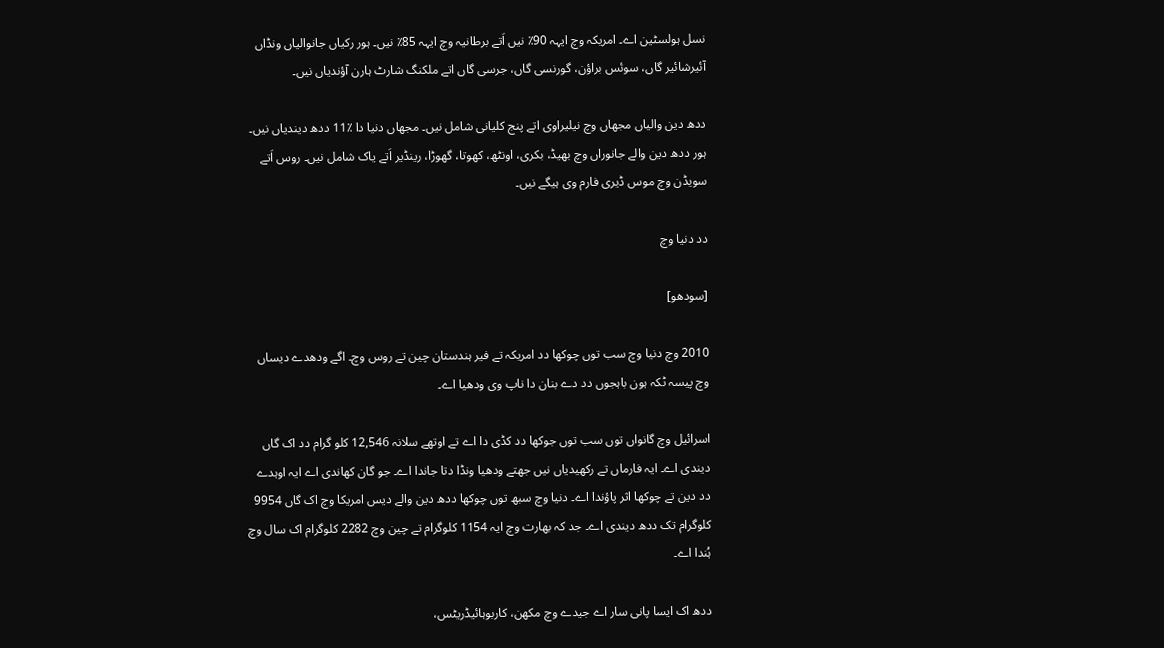نسل ہولسٹین اے۔ امریکہ وچ ایہہ 90٪ نیں اَتے برطانیہ وچ ایہہ 85٪ نیں۔ ہور رکیاں جانوالیاں ونڈاں آئیرشائیر گاں، سوئس براؤن، گورنسی گاں، جرسی گاں اتے ملکنگ شارٹ ہارن آؤندیاں نیں۔

ددھ دین والیاں مجھاں وچ نیلیراوی اتے پنج کلیانی شامل نیں۔ مجھاں دنیا دا ٪11 ددھ دیندیاں نیں۔ ہور ددھ دین والے جانوراں وچ بھیڈ، بکری، اونٹھ، کھوتا، گھوڑا، رینڈیر اَتے یاک شامل نیں۔ روس اَتے سویڈن وچ موس ڈیری فارم وی ہیگے نیں۔

دد دنیا وچ

[سودھو]

2010 وچ دنیا وچ سب توں چوکھا دد امریکہ تے فیر ہندستان چین تے روس وچ۔ اگے ودھدے دیساں وچ پیسہ ٹکہ ہون باہجوں دد دے بنان دا ناپ وی ودھیا اے۔

اسرائیل وچ گانواں توں سب توں جوکھا دد کڈی دا اے تے اوتھے سلانہ 12,546 کلو گرام دد اک گاں دیندی اے۔ ایہ فارماں تے رکھیدیاں نیں جھتے ودھیا ونڈا دتا جاندا اے۔ جو گان کھاندی اے ایہ اوہدے دد دین تے چوکھا اثر پاؤندا اے۔ دنیا وچ سبھ توں چوکھا ددھ دین والے دیس امریکا وچ اک گاں 9954 کلوگرام تک ددھ دیندی اے۔ جد کہ بھارت وچ ایہ 1154 کلوگرام تے چین وچ 2282 کلوگرام اک سال وچ ہُندا اے۔

ددھ اک ایسا پانی سار اے جیدے وچ مکھن، کاربوہائیڈریٹس،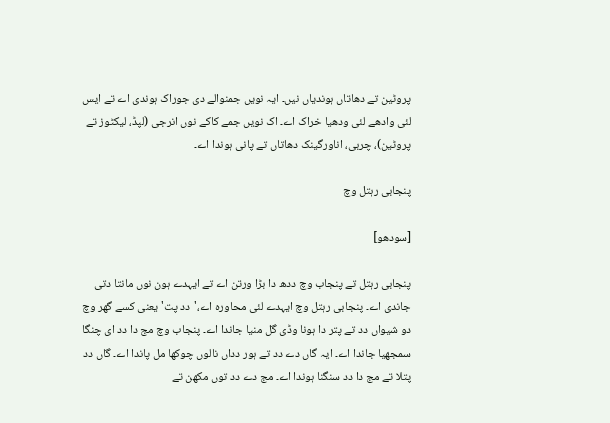پروٹین تے دھاتاں ہوندیاں نیں۔ ایہ نویں جمنوالے دی جوراک ہوندی اے تے ایس لئی وادھے لئی ودھیا خراک اے۔ اک نویں جمے کاکے نوں انرجی (لپڈ، لیکٹوز تے پروٹین)، چربی، اناورگینک دھاتاں تے پانی ہوندا اے۔

پنجابی رہتل وچ

[سودھو]

پنجابی رہتل تے پنجاب وچ ددھ دا بڑا ورتن اے تے ایہدے ہون نوں مانتا دتی جاندی اے۔ پنجابی رہتل وچ ایہدے لئی محاورہ اے،'دد پت' یعنی کسے گھر وچ دو شیواں دد تے پتر دا ہونا وڈی گل منیا جاندا اے۔ پنجاب وچ مج دا دد ای چنگا سمجھیا جاندا اے۔ ایہ گاں دے دد تے ہور دداں نالوں چوکھا مل پاندا اے۔ گاں دد پتلا تے مج دا دد سنگنا ہوندا اے۔ مج دے دد توں مکھن تے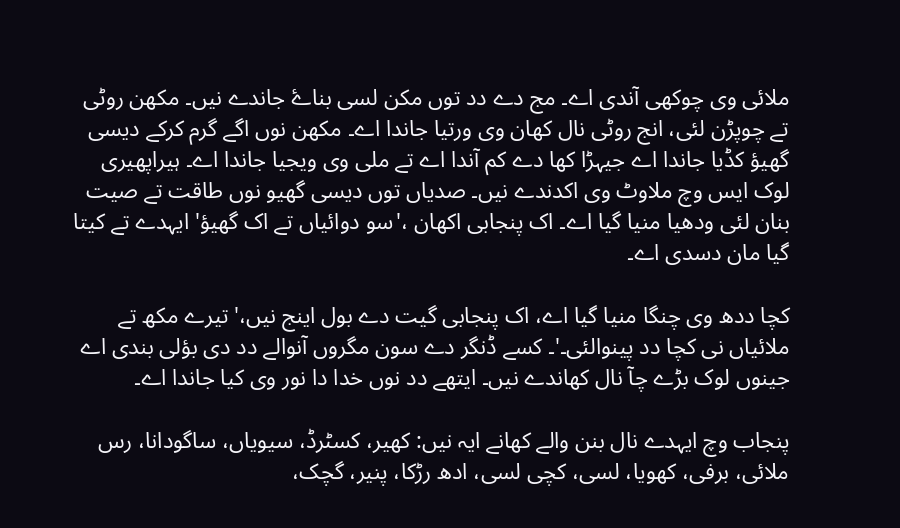ملائی وی چوکھی آندی اے۔ مج دے دد توں مکن لسی بناۓ جاندے نیں۔ مکھن روٹی تے چوپڑن لئی، انج روٹی نال کھان وی ورتیا جاندا اے۔ مکھن نوں اگے گرم کرکے دیسی گھیؤ کڈیا جاندا اے جیہڑا کھا دے کم آندا اے تے ملی وی ویجیا جاندا اے۔ ہیراپھیری لوک ایس وچ ملاوٹ وی اکدندے نیں۔ صدیاں توں دیسی گھیو نوں طاقت تے صیت بنان لئی ودھیا منیا گیا اے۔ اک پنجابی اکھان ،'سو دوائیاں تے اک گھیؤ' ایہدے تے کیتا گیا مان دسدی اے۔

کچا ددھ وی چنگا منیا گیا اے، اک پنجابی گیت دے بول اینج نیں،'تیرے مکھ تے ملائیاں نی کچا دد پینوالئی۔'۔ کسے ڈنگر دے سون مگروں آنوالے دد دی بؤلی بندی اے جینوں لوک بڑے چآ نال کھاندے نیں۔ ایتھے دد نوں خدا دا نور وی کیا جاندا اے۔

پنجاب وچ ایہدے نال بنن والے کھانے ایہ نیں: کھیر، کسٹرڈ، سیویاں، ساگودانا، رس ملائی، برفی، کھویا، لسی، کچی لسی، ادھ رڑکا، پنیر، گچک،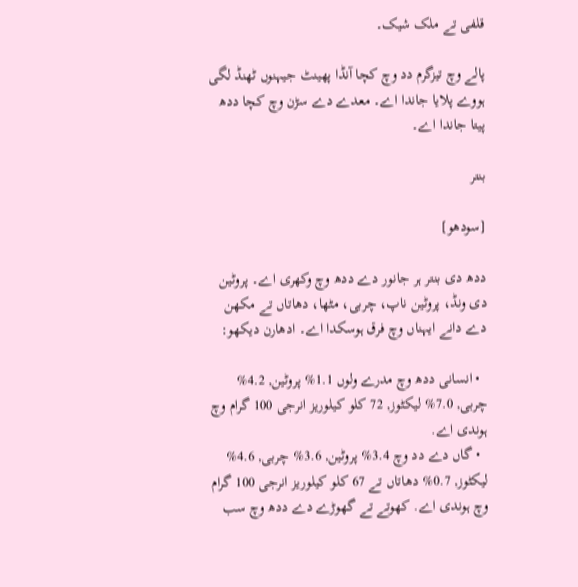قلفی تے ملک شیک۔

پالے وچ تیزگرم دد وچ کچا آنڈا پھینٹ جیہنوں ٹھنڈ لگی ہووے پلایا جاندا اے۔ معدے دے سڑن وچ کچا ددھ پیتا جاندا اے۔

بنتر

[سودھو]

ددھ دی بنتر ہر جانور دے ددھ وچ وکھری اے۔ پروٹین دی ونڈ، پروٹین ناپ، چربی، مٹھا، دھاتاں تے مکھن دے دانے ایہناں وچ فرق ہوسکدا اے۔ ادھارن دیکھو:

  • انسانی ددھ وچ مدرے ولوں 1.1% پروٹین, 4.2% چربی, 7.0% لیکٹوز, 72 کلو کیلوریز انرجی 100 گرام وچ ہوندی اے.
  • گاں دے دد وچ 3.4% پروٹین, 3.6% چربی, 4.6% لیکٹوز, 0.7% دھاتاں تے 67 کلو کیلوریز انرجی 100 گرام وچ ہوندی اے. کھوتے تے گھوڑے دے ددھ وچ سب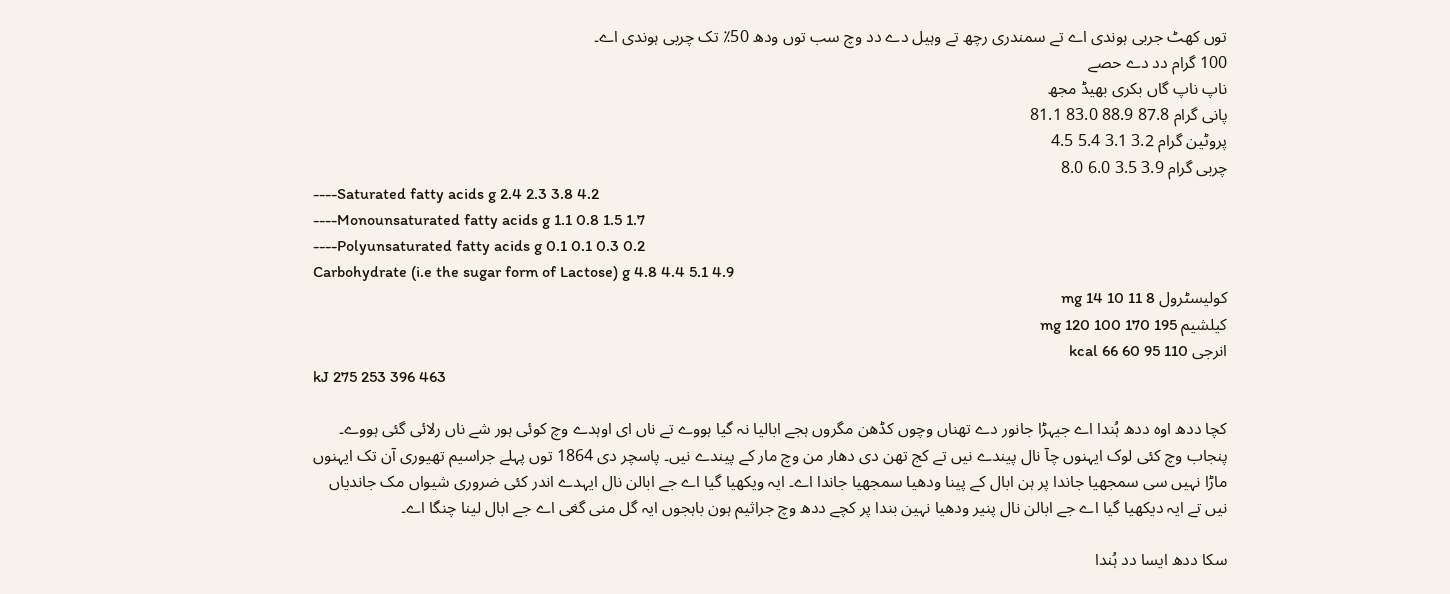توں کھٹ جربی ہوندی اے تے سمندری رچھ تے وہیل دے دد وچ سب توں ودھ 50٪ تک چربی ہوندی اے۔
100 گرام دد دے حصے
ناپ ناپ گاں بکری بھیڈ مجھ
پانی گرام 87.8 88.9 83.0 81.1
پروٹین گرام 3.2 3.1 5.4 4.5
چربی گرام 3.9 3.5 6.0 8.0
----Saturated fatty acids g 2.4 2.3 3.8 4.2
----Monounsaturated fatty acids g 1.1 0.8 1.5 1.7
----Polyunsaturated fatty acids g 0.1 0.1 0.3 0.2
Carbohydrate (i.e the sugar form of Lactose) g 4.8 4.4 5.1 4.9
کولیسٹرول mg 14 10 11 8
کیلشیم mg 120 100 170 195
انرجی kcal 66 60 95 110
kJ 275 253 396 463

کچا ددھ اوہ ددھ ہُندا اے جیہڑا جانور دے تھناں وچوں کڈھن مگروں ہجے ابالیا نہ گیا ہووے تے ناں ای اوہدے وچ کوئی ہور شے ناں رلائی گئی ہووے۔ پنجاب وچ کئی لوک ایہنوں چآ نال پیندے نیں تے کج تھن دی دھار من وچ مار کے پیندے نیں۔ پاسچر دی 1864 توں پہلے جراسیم تھیوری آن تک ایہنوں ماڑا نہیں سی سمجھیا جاندا پر ہن ابال کے پینا ودھیا سمجھیا جاندا اے۔ ایہ ویکھیا گیا اے جے ابالن نال ایہدے اندر کئی ضروری شیواں مک جاندیاں نیں تے ایہ دیکھیا گیا اے جے ابالن نال پنیر ودھیا نہین بندا پر کچے ددھ وچ جراثیم ہون باہجوں ایہ گل منی گغی اے جے ابال لینا چنگا اے۔

سکا ددھ ایسا دد ہُندا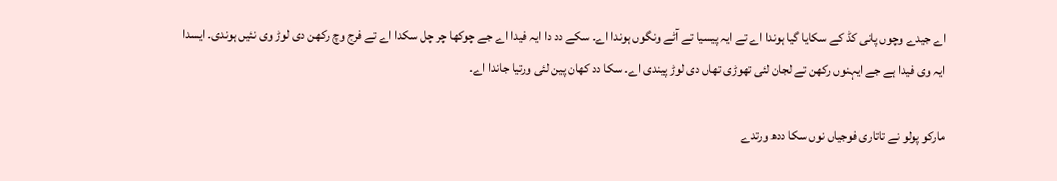اے جیدے وچوں پانی کڈ کے سکایا گیا ہوندا اے تے ایہ پیسیا تے آٹے ونگوں ہوندا اے۔ سکے دد دا ایہ فیدا اے جے چوکھا چر چل سکدا اے تے فرج وچ رکھن دی لوڑ وی نئیں ہوندی۔ ایسدا ایہ وی فیدا ہے جے ایہنوں رکھن تے لجان لئی تھوڑی تھاں دی لوڑ پیندی اے۔ سکا دد کھان پین لئی ورتیا جاندا اے۔

مارکو پولو نے تاتاری فوجیاں نوں سکا ددھ ورتدے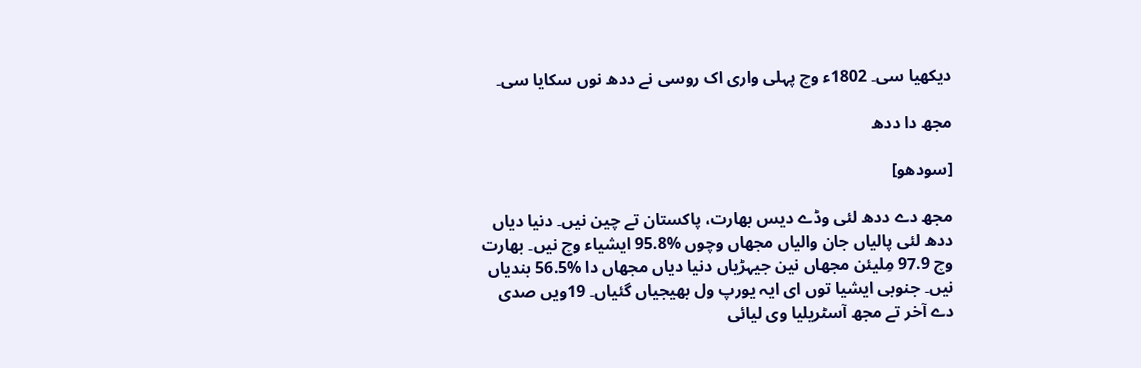دیکھیا سی۔ 1802ء وچ پہلی واری اک روسی نے ددھ نوں سکایا سی۔

مجھ دا ددھ

[سودھو]

مجھ دے ددھ لئی وڈے دیس بھارت، پاکستان تے چین نیں۔ دنیا دیاں ددھ لئی پالیاں جان والیاں مجھاں وچوں %95.8 ایشیاء وچ نیں۔ بھارت وچ 97.9 مِلیئن مجھاں نین جیہڑیاں دنیا دیاں مجھاں دا %56.5 بندیاں نیں۔ جنوبی ایشیا توں ای ایہ یورپ ول بھیجیاں گئیاں۔ 19ویں صدی دے آخر تے مجھ آسٹریلیا وی لیائی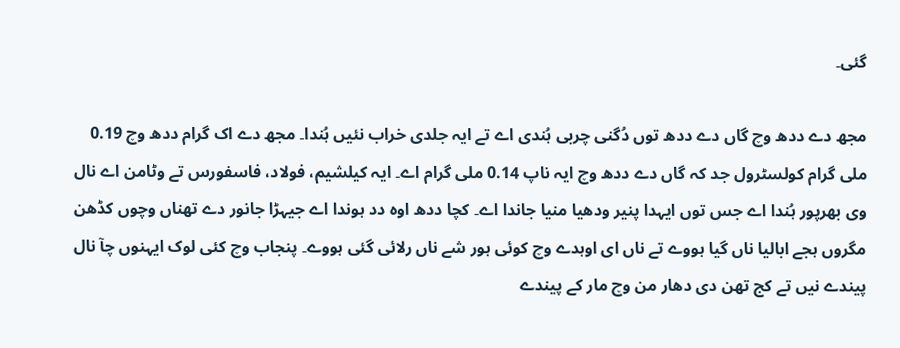گئی۔

مجھ دے ددھ وچ گاں دے ددھ توں دُگنی چربی ہُندی اے تے ایہ جلدی خراب نئیں ہُندا۔ مجھ دے اک گرام ددھ وچ 0.19 ملی گرام کولسٹرول جد کہ گاں دے ددھ وچ ایہ ناپ 0.14 ملی گرام اے۔ ایہ کیلشیم، فولاد، فاسفورس تے وٹامن اے نال وی بھرپور ہُندا اے جس توں ایہدا پنیر ودھیا منیا جاندا اے۔ کچا ددھ اوہ دد ہوندا اے جیہڑا جانور دے تھناں وچوں کڈھن مگروں ہجے ابالیا ناں گیا ہووے تے ناں ای اوہدے وچ کوئی ہور شے ناں رلائی گئی ہووے۔ پنجاب وچ کئی لوک ایہنوں چآ نال پیندے نیں تے کج تھن دی دھار من وچ مار کے پیندے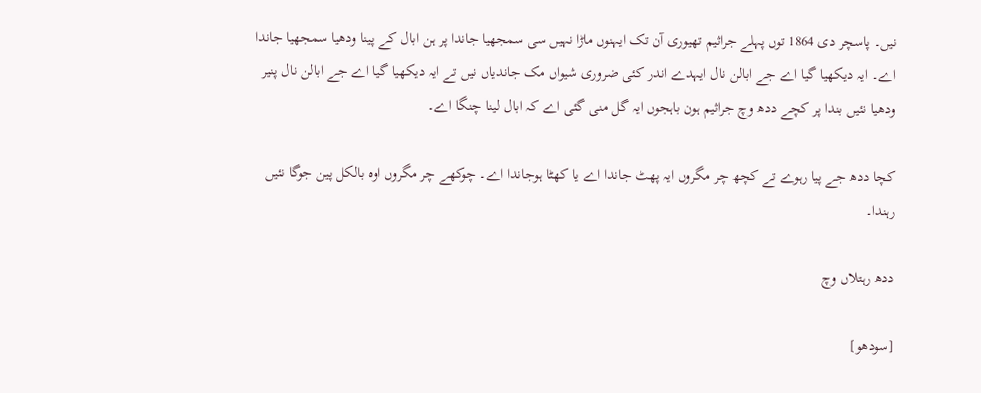نیں۔ پاسچر دی 1864 توں پہلے جراثیم تھیوری آن تک ایہنوں ماڑا نہیں سی سمجھیا جاندا پر ہن ابال کے پینا ودھیا سمجھیا جاندا اے۔ ایہ دیکھیا گیا اے جے ابالن نال ایہدے اندر کئی ضروری شیواں مک جاندیاں نیں تے ایہ دیکھیا گیا اے جے ابالن نال پنیر ودھیا نئیں بندا پر کچے ددھ وچ جراثیم ہون باہجوں ایہ گل منی گئی اے کہ ابال لینا چنگا اے۔

کچا ددھ جے پیا رہوے تے کچھ چر مگروں ایہ پھٹ جاندا اے یا کھٹا ہوجاندا اے۔ چوکھے چر مگروں اوہ بالکل پین جوگا نئیں رہندا۔

ددھ رہتلاں وچ

[سودھو]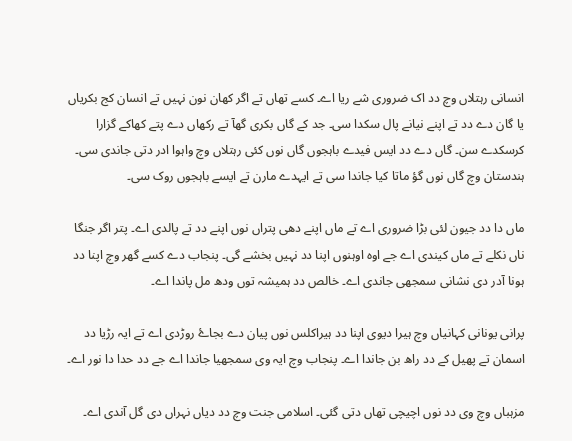انسانی رہتلاں وچ دد اک ضروری شے ریا اے۔ کسے تھاں تے اگر کھان نون نہیں تے انسان کج بکریاں یا گان دے دد تے اپنے نیانے پال سکدا سی۔ جد کے گاں بکری گھآ تے رکھاں دے پتے کھاکے گزارا کرسکدے سن۔ گاں دے دد ایس فیدے باہجوں گاں نوں کئی رہتلاں وچ واہوا ادر دتی جاندی سی۔ ہندستان وچ گاں نوں گؤ ماتا کیا جاندا سی تے ایہدے مارن تے ایسے باہجوں روک سی۔

ماں دا دد جیون لئی بڑا ضروری اے تے ماں اپنے دھی پتراں نوں اپنے دد تے پالدی اے۔ پتر اگر جنگا ناں نکلے تے ماں کیندی اے جے اوہ اوہنوں اپنا دد نہیں بخشے گی۔ پنجاب دے کسے گھر وچ اپنا دد ہونا آدر دی نشانی سمجھی جاندی اے۔ خالص دد ہمیشہ توں ودھ مل پاندا اے۔

پرانی یونانی کہانیاں وچ ہیرا دیوی اپنا دد ہیراکلس نوں پیان دے بجاۓ روڑدی اے تے ایہ رڑیا دد اسمان تے پھیل کے دد راھ بن جاندا اے۔ پنجاب وچ ایہ وی سمجھیا جاندا اے جے دد حدا دا نور اے۔

مزہباں وچ وی دد نوں اچیچی تھاں دتی گئی۔ اسلامی جنت وچ دد دیاں نہراں دی گل آندی اے۔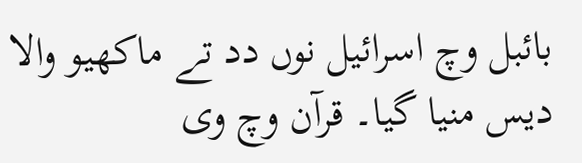بائبل وچ اسرائیل نوں دد تے ماکھیو والا دیس منیا گیا۔ قرآن وچ وی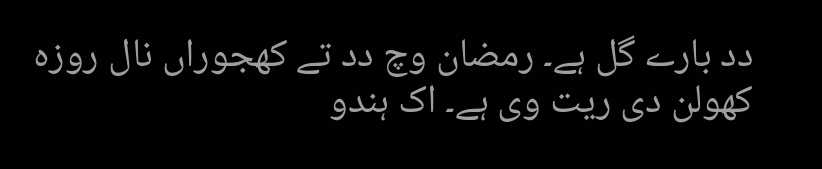دد بارے گل ہے۔ رمضان وچ دد تے کھجوراں نال روزہ کھولن دی ریت وی ہے۔ اک ہندو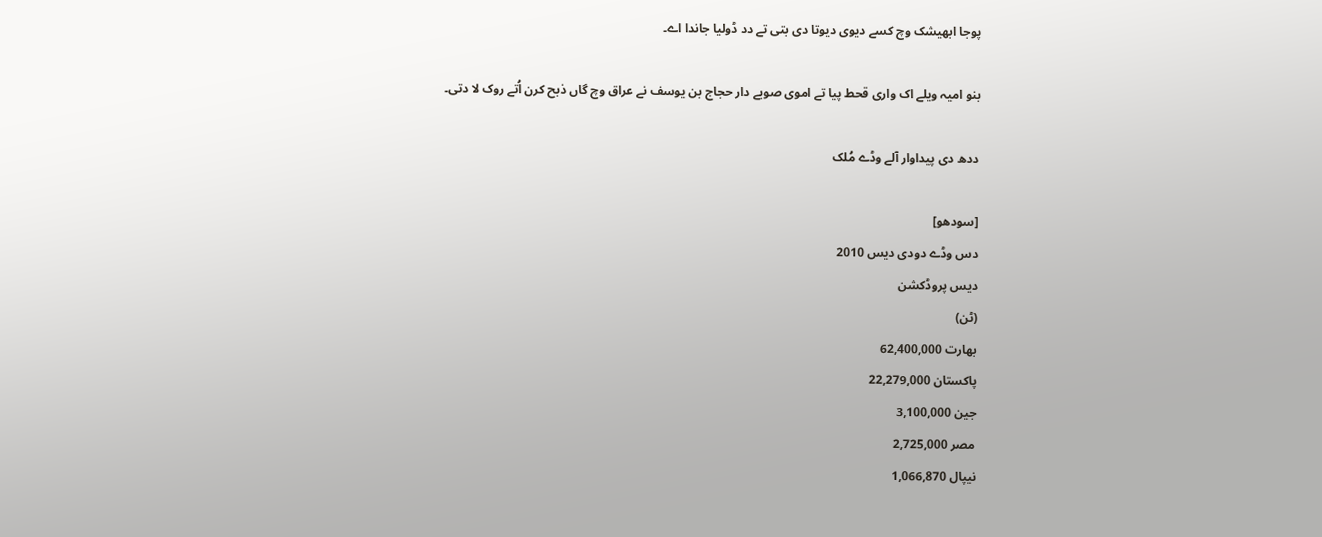پوجا ابھیشک وچ کسے دیوی دیوتا دی بتی تے دد ڈولیا جاندا اے۔

بنو امیہ ویلے اک واری قحط پیا تے اموی صوبے دار حجاج بن یوسف نے عراق وچ گاں ذبح کرن اُتے روک لا دتی۔

ددھ دی پیداوار آلے وڈے مُلک

[سودھو]
دس وڈے دودی دیس 2010
دیس پروڈکشن
(ٹن)
بھارت 62,400,000
پاکستان 22,279,000
جین 3,100,000
مصر 2,725,000
نیپال 1,066,870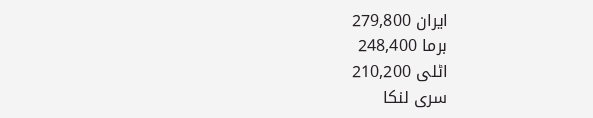ایران 279,800
برما 248,400
اٹلی 210,200
سری لنکا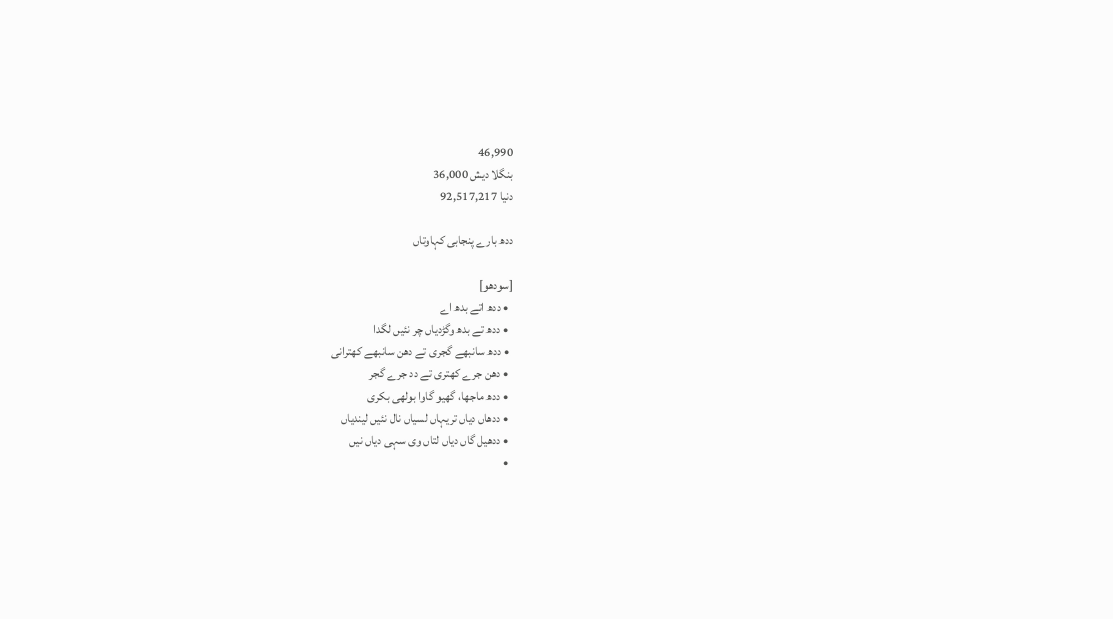46,990
بنگلا دیش 36,000
دنیا 92,517,217

ددھ بارے پنجابی کہاوتاں

[سودھو]
  • ددھ اتے بدھ اے
  • ددھ تے بدھ وگڑدیاں چر نئیں لگدا
  • ددھ سانبھے گجری تے دھن سانبھے کھترانی
  • دھن جرے کھتری تے دد جرے گجر
  • ددھ ماجھا، گھیو گاوا بولھی بکری
  • ددھاں دیاں تریہاں لسیاں نال نئیں لیندیاں
  • ددھیل گاں دیاں لتاں وی سہی دیاں نیں
  •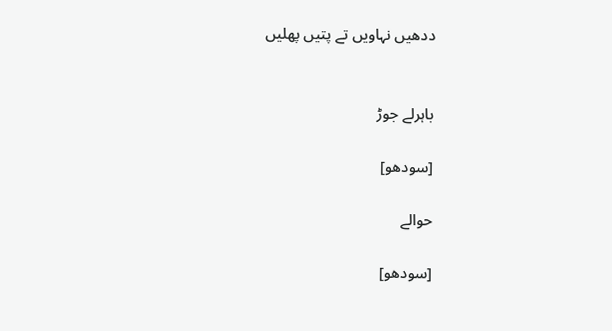ددھیں نہاویں تے پتیں پھلیں


باہرلے جوڑ

[سودھو]

حوالے

[سودھو]